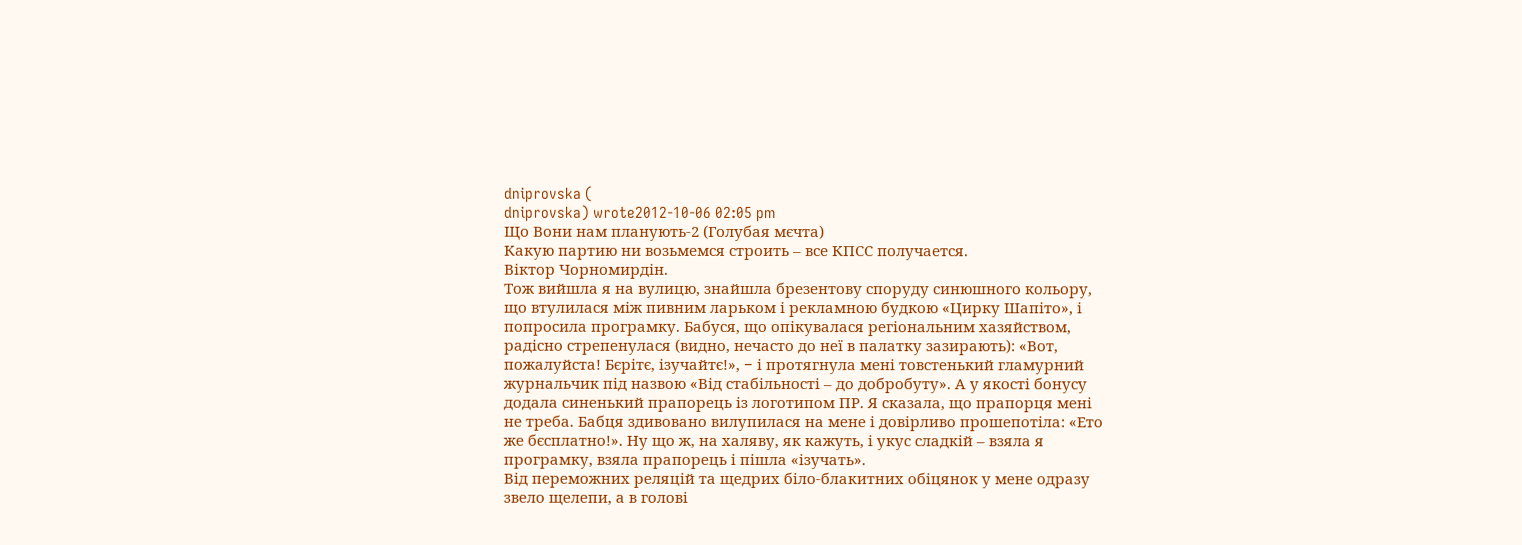dniprovska (
dniprovska) wrote2012-10-06 02:05 pm
Що Вони нам планують-2 (Голубая мєчта)
Какую партию ни возьмемся строить – все КПСС получается.
Віктор Чорномирдін.
Тож вийшла я на вулицю, знайшла брезентову споруду синюшного кольору, що втулилася між пивним ларьком і рекламною будкою «Цирку Шапіто», і попросила програмку. Бабуся, що опікувалася регіональним хазяйством, радісно стрепенулася (видно, нечасто до неї в палатку зазирають): «Вот, пожалуйста! Бєрітє, ізучайтє!», − і протягнула мені товстенький гламурний журнальчик під назвою «Від стабільності – до добробуту». А у якості бонусу додала синенький прапорець із логотипом ПР. Я сказала, що прапорця мені не треба. Бабця здивовано вилупилася на мене і довірливо прошепотіла: «Ето же бєсплатно!». Ну що ж, на халяву, як кажуть, і укус сладкій – взяла я програмку, взяла прапорець і пішла «ізучать».
Від переможних реляцій та щедрих біло-блакитних обіцянок у мене одразу звело щелепи, а в голові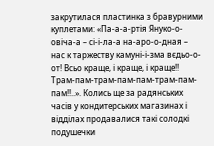закрутилася пластинка з бравурними куплетами: «Па-а-а-ртія Януко-о-овіча-а – сі-і-ла-а на-аро-о-дная – нас к таржеству камуні-і-зма вєдьо-о-от! Всьо краще, і краще, і краще!! Трам-пам-трам-пам-пам-трам-пам-пам!!..». Колись ще за радянських часів у кондитерських магазинах і відділах продавалися такі солодкі подушечки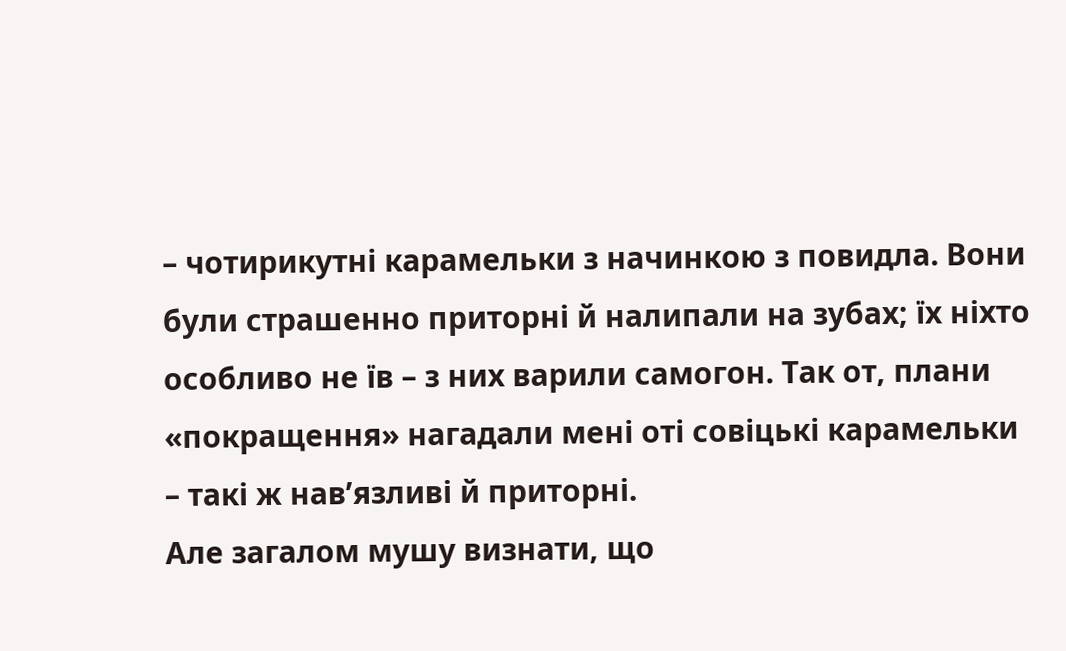– чотирикутні карамельки з начинкою з повидла. Вони були страшенно приторні й налипали на зубах; їх ніхто особливо не їв – з них варили самогон. Так от, плани «покращення» нагадали мені оті совіцькі карамельки – такі ж нав’язливі й приторні.
Але загалом мушу визнати, що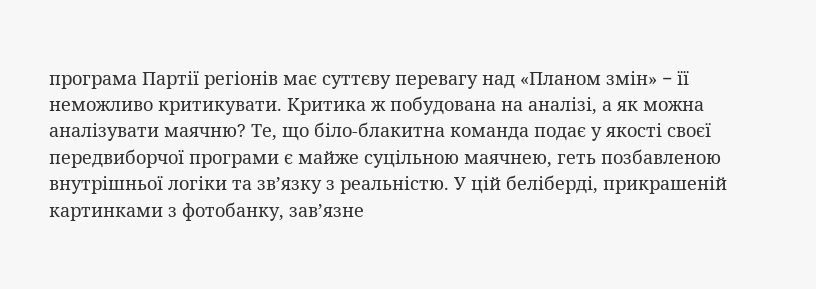програма Партії регіонів має суттєву перевагу над «Планом змін» − її неможливо критикувати. Критика ж побудована на аналізі, а як можна аналізувати маячню? Те, що біло-блакитна команда подає у якості своєї передвиборчої програми є майже суцільною маячнею, геть позбавленою внутрішньої логіки та зв’язку з реальністю. У цій беліберді, прикрашеній картинками з фотобанку, зав’язне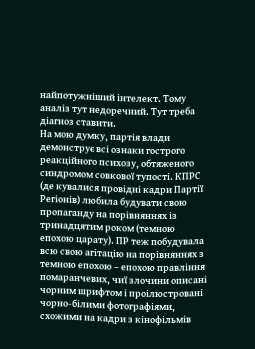найпотужніший інтелект. Тому аналіз тут недоречний. Тут треба діагноз ставити.
На мою думку, партія влади демонструє всі ознаки гострого реакційного психозу, обтяженого синдромом совкової тупості. КПРС (де кувалися провідні кадри Партії Регіонів) любила будувати свою пропаганду на порівняннях із тринадцятим роком (темною епохою царату). ПР теж побудувала всю свою агітацію на порівняннях з темною епохою – епохою правління помаранчевих, чиї злочини описані чорним шрифтом і проілюстровані чорно-білими фотографіями, схожими на кадри з кінофільмів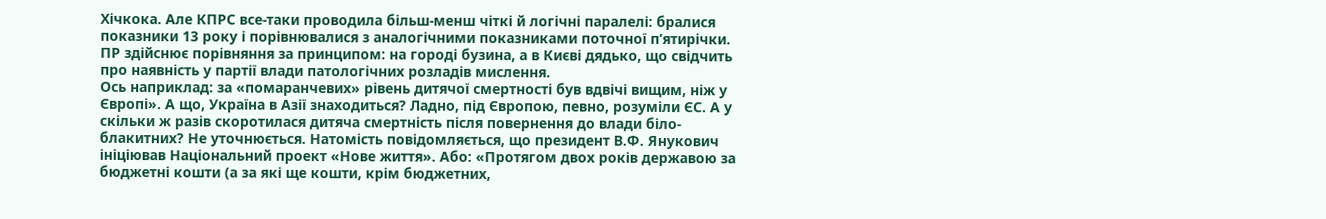Хічкока. Але КПРС все-таки проводила більш-менш чіткі й логічні паралелі: бралися показники 13 року і порівнювалися з аналогічними показниками поточної п’ятирічки. ПР здійснює порівняння за принципом: на городі бузина, а в Києві дядько, що свідчить про наявність у партії влади патологічних розладів мислення.
Ось наприклад: за «помаранчевих» рівень дитячої смертності був вдвічі вищим, ніж у Європі». А що, Україна в Азії знаходиться? Ладно, під Європою, певно, розуміли ЄС. А у скільки ж разів скоротилася дитяча смертність після повернення до влади біло-блакитних? Не уточнюється. Натомість повідомляється, що президент В.Ф. Янукович ініціював Національний проект «Нове життя». Або: «Протягом двох років державою за бюджетні кошти (а за які ще кошти, крім бюджетних,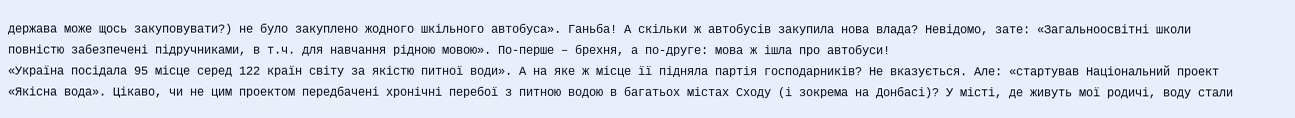держава може щось закуповувати?) не було закуплено жодного шкільного автобуса». Ганьба! А скільки ж автобусів закупила нова влада? Невідомо, зате: «Загальноосвітні школи повністю забезпечені підручниками, в т.ч. для навчання рідною мовою». По-перше – брехня, а по-друге: мова ж ішла про автобуси!
«Україна посідала 95 місце серед 122 країн світу за якістю питної води». А на яке ж місце її підняла партія господарників? Не вказується. Але: «стартував Національний проект «Якісна вода». Цікаво, чи не цим проектом передбачені хронічні перебої з питною водою в багатьох містах Сходу (і зокрема на Донбасі)? У місті, де живуть мої родичі, воду стали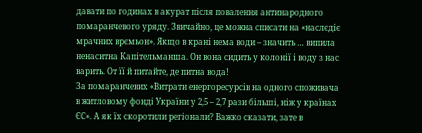давати по годинах в акурат після повалення антинародного помаранчевого уряду. Звичайно, це можна списати на «наслєдіє мрачних врємьон». Якщо в крані нема води – значить … випила ненаситна Капітельманша. Он вона сидить у колонії і воду з нас варить. От її й питайте, де питна вода!
За помаранчевих «Витрати енергоресурсів на одного споживача в житловому фонді України у 2,5 – 2,7 рази більші, ніж у країнах ЄС». А як їх скоротили регіонали? Важко сказати, зате в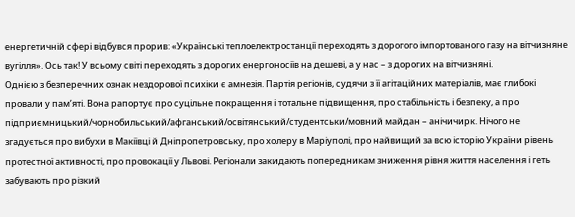енергетичній сфері відбувся прорив: «Українські теплоелектростанції переходять з дорогого імпортованого газу на вітчизняне вугілля». Ось так! У всьому світі переходять з дорогих енергоносіїв на дешеві, а у нас – з дорогих на вітчизняні.
Однією з безперечних ознак нездорової психіки є амнезія. Партія регіонів, судячи з її агітаційних матеріалів, має глибокі провали у пам’яті. Вона рапортує про суцільне покращення і тотальне підвищення, про стабільність і безпеку, а про підприємницький/чорнобильський/афганський/освітянський/студентськи/мовний майдан – анічичирк. Нічого не згадується про вибухи в Макіївці й Дніпропетровську, про холеру в Маріуполі, про найвищий за всю історію України рівень протестної активності, про провокації у Львові. Регіонали закидають попередникам зниження рівня життя населення і геть забувають про різкий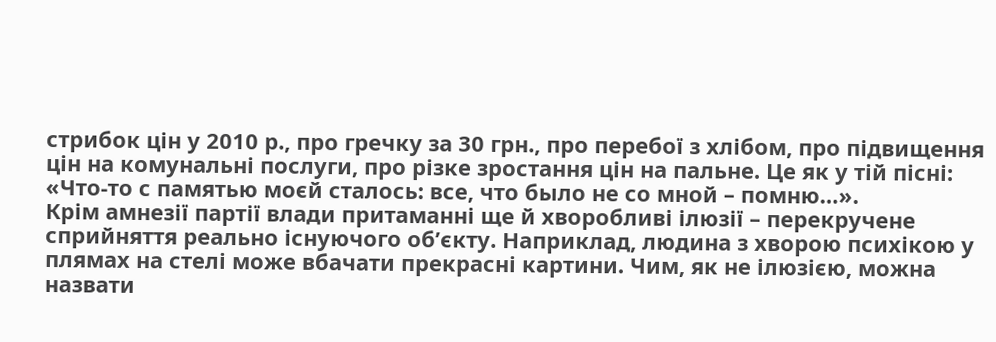стрибок цін у 2010 р., про гречку за 30 грн., про перебої з хлібом, про підвищення цін на комунальні послуги, про різке зростання цін на пальне. Це як у тій пісні: «Что-то с памятью моєй сталось: все, что было не со мной – помню…».
Крім амнезії партії влади притаманні ще й хворобливі ілюзії – перекручене сприйняття реально існуючого об’єкту. Наприклад, людина з хворою психікою у плямах на стелі може вбачати прекрасні картини. Чим, як не ілюзією, можна назвати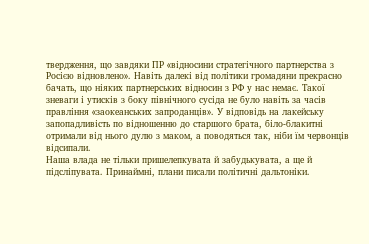твердження, що завдяки ПР «відносини стратегічного партнерства з Росією відновлено». Навіть далекі від політики громадяни прекрасно бачать, що ніяких партнерських відносин з РФ у нас немає. Такої зневаги і утисків з боку північного сусіда не було навіть за часів правління «заокеанських запроданців». У відповідь на лакейську запопадливість по відношенню до старшого брата, біло-блакитні отримали від нього дулю з маком, а поводяться так, ніби їм червонців відсипали.
Наша влада не тільки пришелепкувата й забудькувата, а ще й підсліпувата. Принаймні, плани писали політичні дальтоніки.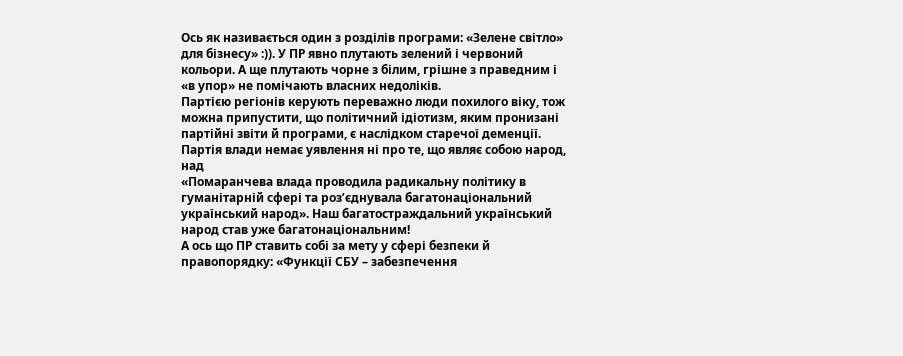Ось як називається один з розділів програми: «Зелене світло» для бізнесу» :)). У ПР явно плутають зелений і червоний кольори. А ще плутають чорне з білим, грішне з праведним і «в упор» не помічають власних недоліків.
Партією регіонів керують переважно люди похилого віку, тож можна припустити, що політичний ідіотизм, яким пронизані партійні звіти й програми, є наслідком старечої деменції. Партія влади немає уявлення ні про те, що являє собою народ, над
«Помаранчева влада проводила радикальну політику в гуманітарній сфері та роз’єднувала багатонаціональний український народ». Наш багатостраждальний український народ став уже багатонаціональним!
А ось що ПР ставить собі за мету у сфері безпеки й правопорядку: «Функції СБУ – забезпечення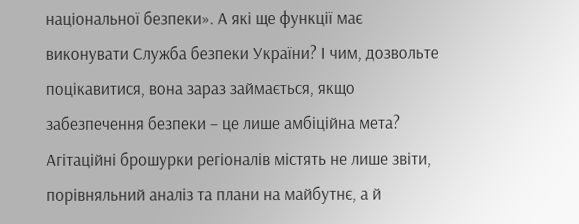національної безпеки». А які ще функції має виконувати Служба безпеки України? І чим, дозвольте поцікавитися, вона зараз займається, якщо забезпечення безпеки – це лише амбіційна мета?
Агітаційні брошурки регіоналів містять не лише звіти, порівняльний аналіз та плани на майбутнє, а й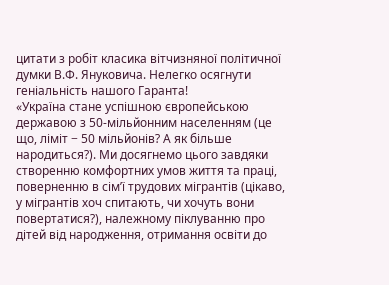цитати з робіт класика вітчизняної політичної думки В.Ф. Януковича. Нелегко осягнути геніальність нашого Гаранта!
«Україна стане успішною європейською державою з 50-мільйонним населенням (це що, ліміт − 50 мільйонів? А як більше народиться?). Ми досягнемо цього завдяки створенню комфортних умов життя та праці, поверненню в сім’ї трудових мігрантів (цікаво, у мігрантів хоч спитають, чи хочуть вони повертатися?), належному піклуванню про дітей від народження, отримання освіти до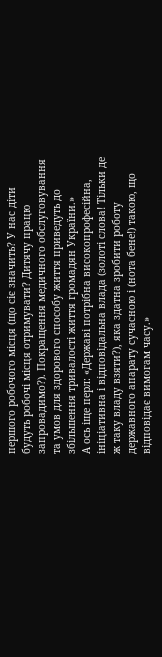першого робочого місця (що сіє значить? У нас діти будуть робочі місця отримувати? Дитячу працю запровадимо?). Покращення медичного обслуговування та умов для здорового способу життя приведуть до збільшення тривалості життя громадян України.»
А ось іще перл: «Державі потрібна високопрофесійна, ініціативна і відповідальна влада (золоті слова! Тільки де ж таку владу взяти?), яка здатна зробити роботу державного апарату сучасною і (нота бене!) такою, що відповідає вимогам часу.»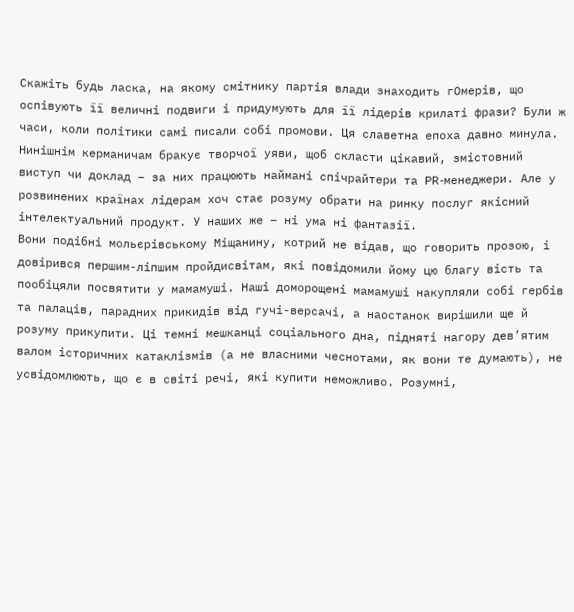Скажіть будь ласка, на якому смітнику партія влади знаходить гОмерів, що оспівують її величні подвиги і придумують для її лідерів крилаті фрази? Були ж часи, коли політики самі писали собі промови. Ця славетна епоха давно минула. Нинішнім керманичам бракує творчої уяви, щоб скласти цікавий, змістовний виступ чи доклад − за них працюють наймані спічрайтери та PR-менеджери. Але у розвинених країнах лідерам хоч стає розуму обрати на ринку послуг якісний інтелектуальний продукт. У наших же – ні ума ні фантазії.
Вони подібні мольєрівському Міщанину, котрий не відав, що говорить прозою, і довірився першим-ліпшим пройдисвітам, які повідомили йому цю благу вість та пообіцяли посвятити у мамамуші. Наші доморощені мамамуші накупляли собі гербів та палаців, парадних прикидів від гучі-версачі, а наостанок вирішили ще й розуму прикупити. Ці темні мешканці соціального дна, підняті нагору дев’ятим валом історичних катаклізмів (а не власними чеснотами, як вони те думають), не усвідомлюють, що є в світі речі, які купити неможливо. Розумні,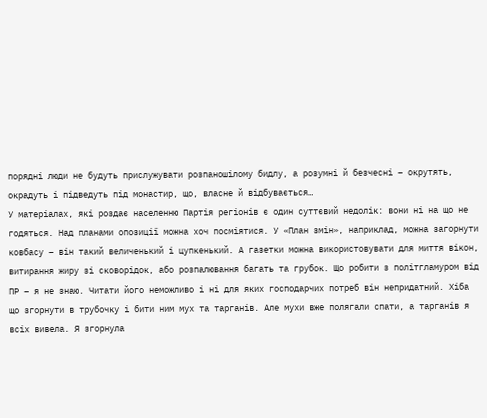порядні люди не будуть прислужувати розпаношілому бидлу, а розумні й безчесні – окрутять, окрадуть і підведуть під монастир, що, власне й відбувається…
У матеріалах, які роздає населенню Партія регіонів є один суттєвий недолік: вони ні на що не годяться. Над планами опозиції можна хоч посміятися. У «План змін», наприклад, можна загорнути ковбасу – він такий величенький і цупкенький. А газетки можна використовувати для миття вікон, витирання жиру зі сковорідок, або розпалювання багать та грубок. Що робити з політгламуром від ПР – я не знаю. Читати його неможливо і ні для яких господарчих потреб він непридатний. Хіба що згорнути в трубочку і бити ним мух та тарганів. Але мухи вже полягали спати, а тарганів я всіх вивела. Я згорнула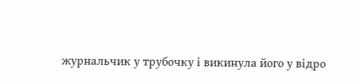журнальчик у трубочку і викинула його у відро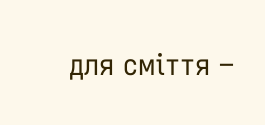для сміття –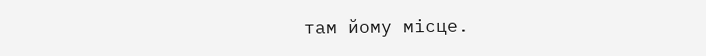там йому місце.